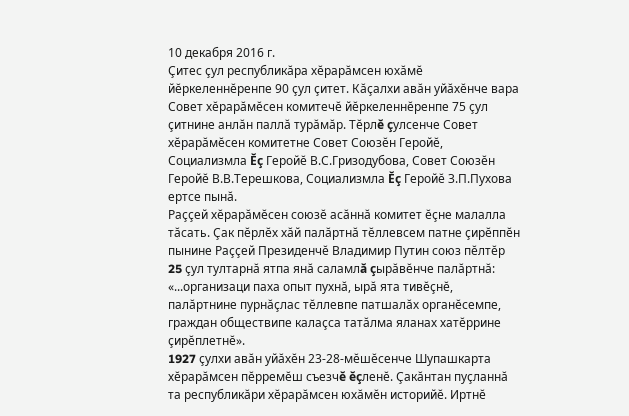10 декабря 2016 г.
Çитес çул республикăра хĕрарăмсен юхăмĕ йĕркеленнĕренпе 90 çул çитет. Кăçалхи авăн уйăхĕнче вара Совет хĕрарăмĕсен комитечĕ йĕркеленнĕренпе 75 çул çитнине анлăн паллă турăмăр. Тĕрлĕ çулсенче Совет хĕрарăмĕсен комитетне Совет Союзĕн Геройĕ, Социализмла Ĕç Геройĕ В.С.Гризодубова, Совет Союзĕн Геройĕ В.В.Терешкова, Социализмла Ĕç Геройĕ З.П.Пухова ертсе пынă.
Раççей хĕрарăмĕсен союзĕ асăннă комитет ĕçне малалла тăсать. Çак пĕрлĕх хăй палăртнă тĕллевсем патне çирĕппĕн пынине Раççей Президенчĕ Владимир Путин союз пĕлтĕр 25 çул тултарнă ятпа янă саламлă çырăвĕнче палăртнă: «...организаци паха опыт пухнă, ырă ята тивĕçнĕ, палăртнине пурнăçлас тĕллевпе патшалăх органĕсемпе, граждан обществипе калаçса татăлма яланах хатĕррине çирĕплетнĕ».
1927 çулхи авăн уйăхĕн 23-28-мĕшĕсенче Шупашкарта хĕрарăмсен пĕрремĕш съезчĕ ĕçленĕ. Çакăнтан пуçланнă та республикăри хĕрарăмсен юхăмĕн историйĕ. Иртнĕ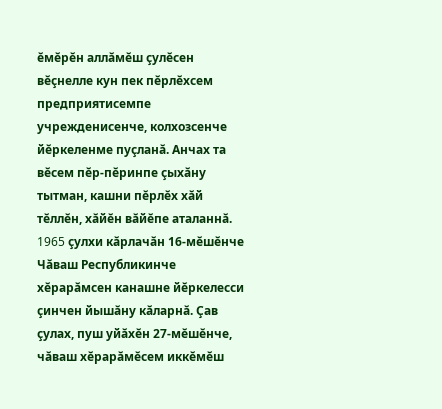ĕмĕрĕн аллăмĕш çулĕсен вĕçнелле кун пек пĕрлĕхсем предприятисемпе учрежденисенче, колхозсенче йĕркеленме пуçланă. Анчах та вĕсем пĕр-пĕринпе çыхăну тытман, кашни пĕрлĕх хăй тĕллĕн, хăйĕн вăйĕпе аталаннă. 1965 çулхи кăрлачăн 16-мĕшĕнче Чăваш Республикинче хĕрарăмсен канашне йĕркелесси çинчен йышăну кăларнă. Çав çулах, пуш уйăхĕн 27-мĕшĕнче, чăваш хĕрарăмĕсем иккĕмĕш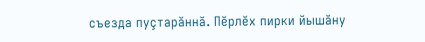съезда пуçтарăннă. Пĕрлĕх пирки йышăну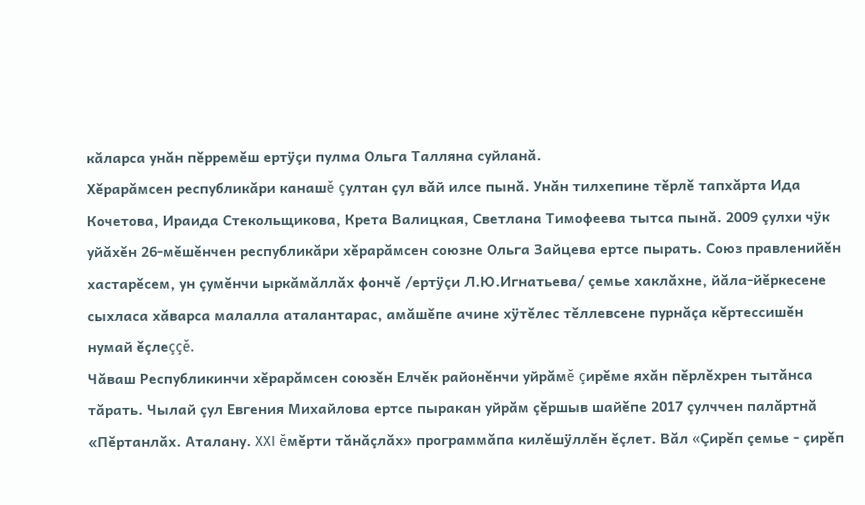кăларса унăн пĕрремĕш ертÿçи пулма Ольга Талляна суйланă.
Хĕрарăмсен республикăри канашĕ çултан çул вăй илсе пынă. Унăн тилхепине тĕрлĕ тапхăрта Ида Кочетова, Ираида Стекольщикова, Крета Валицкая, Светлана Тимофеева тытса пынă. 2009 çулхи чÿк уйăхĕн 26-мĕшĕнчен республикăри хĕрарăмсен союзне Ольга Зайцева ертсе пырать. Союз правленийĕн хастарĕсем, ун çумĕнчи ыркăмăллăх фончĕ /ертÿçи Л.Ю.Игнатьева/ çемье хаклăхне, йăла-йĕркесене сыхласа хăварса малалла аталантарас, амăшĕпе ачине хÿтĕлес тĕллевсене пурнăçа кĕртессишĕн нумай ĕçлеççĕ.
Чăваш Республикинчи хĕрарăмсен союзĕн Елчĕк районĕнчи уйрăмĕ çирĕме яхăн пĕрлĕхрен тытăнса тăрать. Чылай çул Евгения Михайлова ертсе пыракан уйрăм çĕршыв шайĕпе 2017 çулччен палăртнă «Пĕртанлăх. Аталану. XXI ĕмĕрти тăнăçлăх» программăпа килĕшÿллĕн ĕçлет. Вăл «Çирĕп çемье - çирĕп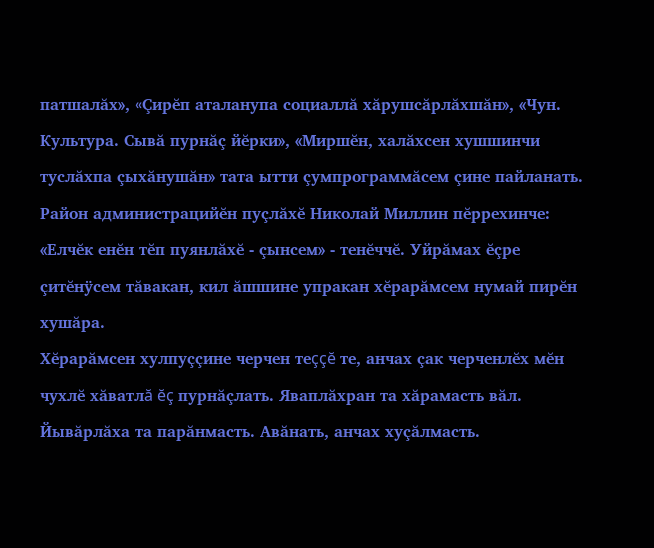патшалăх», «Çирĕп аталанупа социаллă хăрушсăрлăхшăн», «Чун. Культура. Сывă пурнăç йĕрки», «Миршĕн, халăхсен хушшинчи туслăхпа çыхăнушăн» тата ытти çумпрограммăсем çине пайланать.
Район администрацийĕн пуçлăхĕ Николай Миллин пĕррехинче: «Елчĕк енĕн тĕп пуянлăхĕ - çынсем» - тенĕччĕ. Уйрăмах ĕçре çитĕнÿсем тăвакан, кил ăшшине упракан хĕрарăмсем нумай пирĕн хушăра.
Хĕрарăмсен хулпуççине черчен теççĕ те, анчах çак черченлĕх мĕн чухлĕ хăватлă ĕç пурнăçлать. Яваплăхран та хăрамасть вăл. Йывăрлăха та парăнмасть. Авăнать, анчах хуçăлмасть.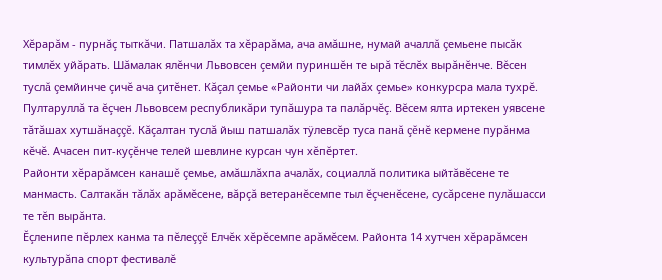Хĕрарăм - пурнăç тыткăчи. Патшалăх та хĕрарăма, ача амăшне, нумай ачаллă çемьене пысăк тимлĕх уйăрать. Шăмалак ялĕнчи Львовсен çемйи пуриншĕн те ырă тĕслĕх вырăнĕнче. Вĕсен туслă çемйинче çичĕ ача çитĕнет. Кăçал çемье «Районти чи лайăх çемье» конкурсра мала тухрĕ. Пултаруллă та ĕçчен Львовсем республикăри тупăшура та палăрчĕç. Вĕсем ялта иртекен уявсене тăтăшах хутшăнаççĕ. Кăçалтан туслă йыш патшалăх тÿлевсĕр туса панă çĕнĕ кермене пурăнма кĕчĕ. Ачасен пит-куçĕнче телей шевлине курсан чун хĕпĕртет.
Районти хĕрарăмсен канашĕ çемье, амăшлăхпа ачалăх, социаллă политика ыйтăвĕсене те манмасть. Салтакăн тăлăх арăмĕсене, вăрçă ветеранĕсемпе тыл ĕçченĕсене, сусăрсене пулăшасси те тĕп вырăнта.
Ĕçленипе пĕрлех канма та пĕлеççĕ Елчĕк хĕрĕсемпе арăмĕсем. Районта 14 хутчен хĕрарăмсен культурăпа спорт фестивалĕ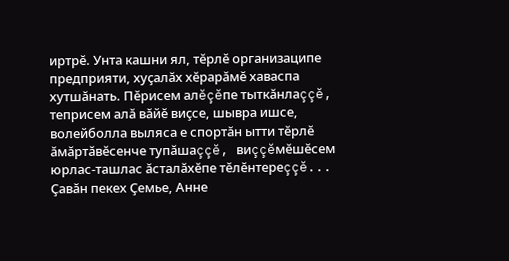иртрĕ. Унта кашни ял, тĕрлĕ организаципе предприяти, хуçалăх хĕрарăмĕ хаваспа хутшăнать. Пĕрисем алĕçĕпе тыткăнлаççĕ, теприсем алă вăйĕ виçсе, шывра ишсе, волейболла выляса е спортăн ытти тĕрлĕ ăмăртăвĕсенче тупăшаççĕ, виççĕмĕшĕсем юрлас-ташлас ăсталăхĕпе тĕлĕнтереççĕ... Çавăн пекех Çемье, Анне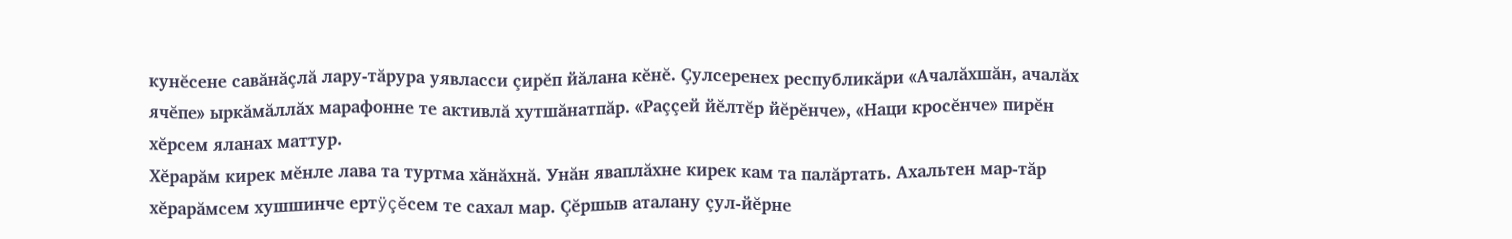кунĕсене савăнăçлă лару-тăрура уявласси çирĕп йăлана кĕнĕ. Çулсеренех республикăри «Ачалăхшăн, ачалăх ячĕпе» ыркăмăллăх марафонне те активлă хутшăнатпăр. «Раççей йĕлтĕр йĕрĕнче», «Наци кросĕнче» пирĕн хĕрсем яланах маттур.
Хĕрарăм кирек мĕнле лава та туртма хăнăхнă. Унăн яваплăхне кирек кам та палăртать. Ахальтен мар-тăр хĕрарăмсем хушшинче ертÿçĕсем те сахал мар. Çĕршыв аталану çул-йĕрне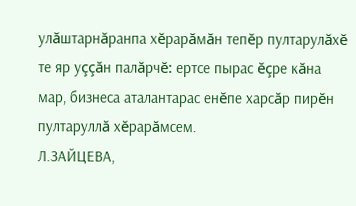улăштарнăранпа хĕрарăмăн тепĕр пултарулăхĕ те яр уççăн палăрчĕ: ертсе пырас ĕçре кăна мар, бизнеса аталантарас енĕпе харсăр пирĕн пултаруллă хĕрарăмсем.
Л.ЗАЙЦЕВА,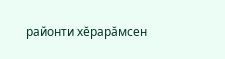районти хĕрарăмсен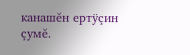канашĕн ертÿçин çумĕ.